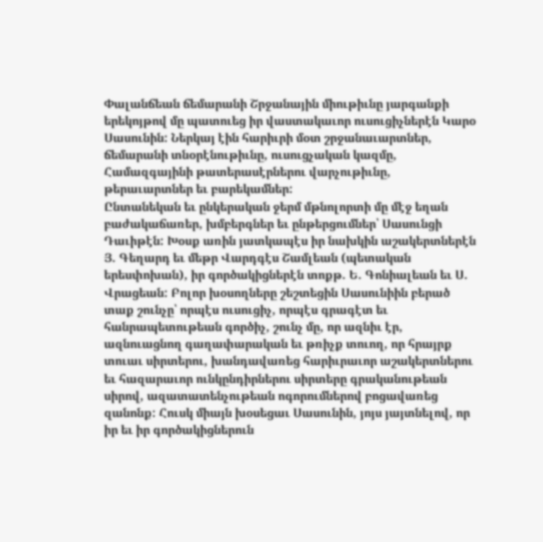Փալանճեան ճեմարանի Շրջանային միութիւնը յարգանքի երեկոյթով մը պատուեց իր վաստակաւոր ուսուցիչներէն Կարօ Սասունին: Ներկայ էին հարիւրի մօտ շրջանաւարտներ, ճեմարանի տնօրէնութիւնը, ուսուցչական կազմը, Համազգայինի թատերասէրներու վարչութիւնը, թերաւարտներ եւ բարեկամներ:
Ընտանեկան եւ ընկերական ջերմ մթնոլորտի մը մէջ եղան բաժակաճառեր, խմբերգներ եւ ընթերցումներ՝ Սասունցի Դաւիթէն: Խօսք առին յատկապէս իր նախկին աշակերտներէն Յ. Գեղարդ եւ մեթր Վարդգէս Շամլեան (պետական երեսփոխան), իր գործակիցներէն տոքթ. Ե. Գոնիալեան եւ Ս. Վրացեան: Բոլոր խօսողները շեշտեցին Սասունիին բերած տաք շունչը՝ որպէս ուսուցիչ, որպէս գրագէտ եւ հանրապետութեան գործիչ, շունչ մը, որ ազնիւ էր, ազնուացնող գաղափարական եւ թռիչք տուող, որ հրայրք տուաւ սիրտերու, խանդավառեց հարիւրաւոր աշակերտներու եւ հազարաւոր ունկընդիրներու սիրտերը գրականութեան սիրով, ազատատենչութեան ոգորումներով բոցավառեց զանոնք: Հուսկ միայն խօսեցաւ Սասունին, յոյս յայտնելով, որ իր եւ իր գործակիցներուն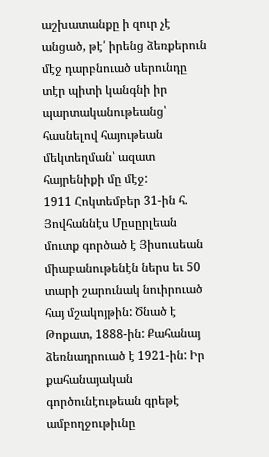աշխատանքը ի զուր չէ անցած, թէ՛ իրենց ձեռքերուն մէջ դարբնուած սերունդը տէր պիտի կանգնի իր պարտականութեանց՝ հասնելով հայութեան մեկտեղման՝ ազատ հայրենիքի մը մէջ:
1911 Հոկտեմբեր 31-ին հ. Յովհաննէս Մըսըրլեան մուտք գործած է Յիսուսեան միաբանութենէն ներս եւ 50 տարի շարունակ նուիրուած հայ մշակոյթին: Ծնած է Թոքատ, 1888-ին: Քահանայ ձեռնադրուած է 1921-ին: Իր քահանայական գործունէութեան գրեթէ ամբողջութիւնը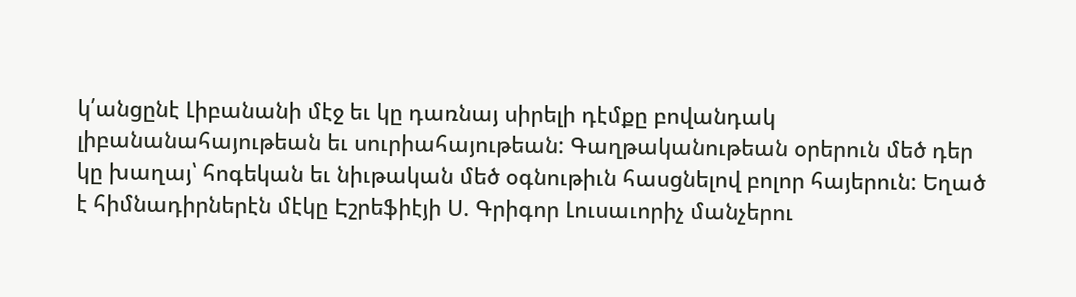կ՛անցընէ Լիբանանի մէջ եւ կը դառնայ սիրելի դէմքը բովանդակ լիբանանահայութեան եւ սուրիահայութեան: Գաղթականութեան օրերուն մեծ դեր կը խաղայ՝ հոգեկան եւ նիւթական մեծ օգնութիւն հասցնելով բոլոր հայերուն: Եղած է հիմնադիրներէն մէկը Էշրեֆիէյի Ս. Գրիգոր Լուսաւորիչ մանչերու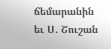ճեմարանին եւ Ս. Շուշան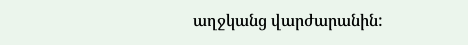աղջկանց վարժարանին: